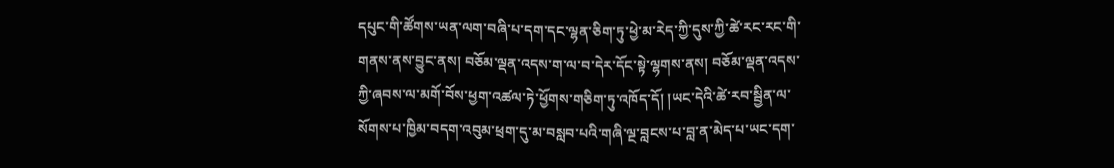དཔུང་གི་ཚོགས་ཡན་ལག་བཞི་པ་དག་དང་ལྷན་ཅིག་ཏུ་ཕྱེ་མ་རེད་ཀྱི་དུས་ཀྱི་ཚེ་རང་རང་གི་གནས་ནས་བྱུང་ནས། བཅོམ་ལྡན་འདས་ག་ལ་བ་དེར་དོང་སྟེ་ལྷགས་ནས། བཅོམ་ལྡན་འདས་ཀྱི་ཞབས་ལ་མགོ་བོས་ཕྱག་འཚལ་ཏེ་ཕྱོགས་གཅིག་ཏུ་འཁོད་དོ། །ཡང་དེའི་ཚེ་རབ་སྦྱིན་ལ་སོགས་པ་ཁྱིམ་བདག་འབུམ་ཕྲག་དུ་མ་བསླབ་པའི་གཞི་ལྔ་བླངས་པ་བླ་ན་མེད་པ་ཡང་དག་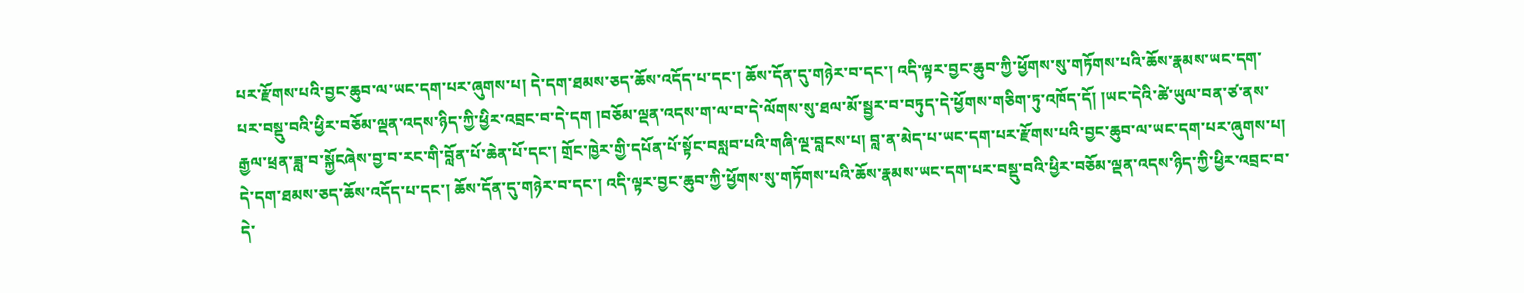པར་རྫོགས་པའི་བྱང་ཆུབ་ལ་ཡང་དག་པར་ཞུགས་པ། དེ་དག་ཐམས་ཅད་ཆོས་འདོད་པ་དང་། ཆོས་དོན་དུ་གཉེར་བ་དང་། འདི་ལྟར་བྱང་ཆུབ་ཀྱི་ཕྱོགས་སུ་གཏོགས་པའི་ཆོས་རྣམས་ཡང་དག་པར་བསྡུ་བའི་ཕྱིར་བཅོམ་ལྡན་འདས་ཉིད་ཀྱི་ཕྱིར་འབྲང་བ་དེ་དག །བཅོམ་ལྡན་འདས་ག་ལ་བ་དེ་ལོགས་སུ་ཐལ་མོ་སྦྱར་བ་བཏུད་དེ་ཕྱོགས་གཅིག་ཏུ་འཁོད་དོ། །ཡང་དེའི་ཚེ་ཡུལ་བན་ཙ་ནས་རྒྱལ་ཕྲན་ཟླ་བ་སྐྱོངཞེས་བྱ་བ་རང་གི་བློན་པོ་ཆེན་པོ་དང་། གྲོང་ཁྱེར་གྱི་དཔོན་པོ་སྟོང་བསླབ་པའི་གཞི་ལྔ་བླངས་པ། བླ་ན་མེད་པ་ཡང་དག་པར་རྫོགས་པའི་བྱང་ཆུབ་ལ་ཡང་དག་པར་ཞུགས་པ། དེ་དག་ཐམས་ཅད་ཆོས་འདོད་པ་དང་། ཆོས་དོན་དུ་གཉེར་བ་དང་། འདི་ལྟར་བྱང་ཆུབ་ཀྱི་ཕྱོགས་སུ་གཏོགས་པའི་ཆོས་རྣམས་ཡང་དག་པར་བསྡུ་བའི་ཕྱིར་བཅོམ་ལྡན་འདས་ཉིད་ཀྱི་ཕྱིར་འབྲང་བ་དེ་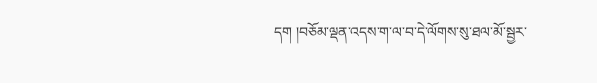དག །བཅོམ་ལྡན་འདས་ག་ལ་བ་དེ་ལོགས་སུ་ཐལ་མོ་སྦྱར་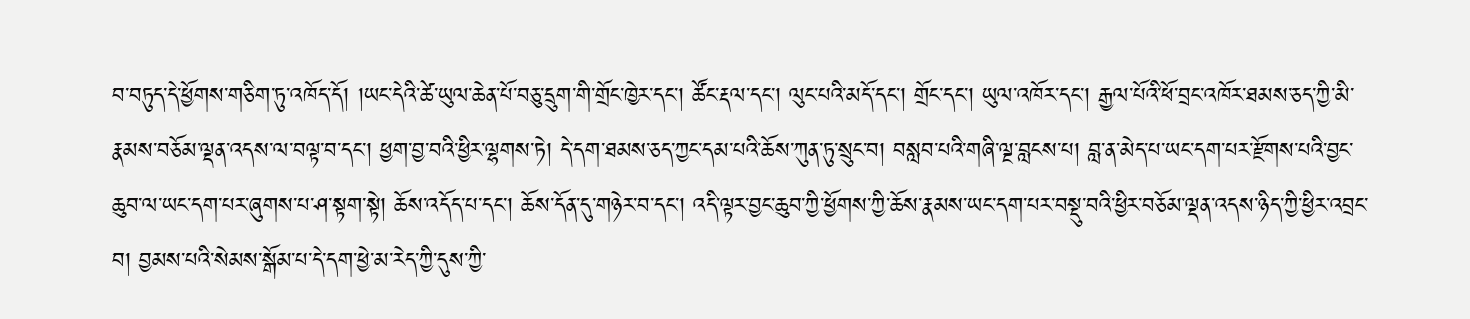བ་བཏུད་དེ་ཕྱོགས་གཅིག་ཏུ་འཁོད་དོ། །ཡང་དེའི་ཚེ་ཡུལ་ཆེན་པོ་བཅུ་དྲུག་གི་གྲོང་ཁྱེར་དང་། ཚོང་རྡལ་དང་། ལུང་པའི་མདོ་དང་། གྲོང་དང་། ཡུལ་འཁོར་དང་། རྒྱལ་པོའི་ཕོ་བྲང་འཁོར་ཐམས་ཅད་ཀྱི་མི་རྣམས་བཅོམ་ལྡན་འདས་ལ་བལྟ་བ་དང་། ཕྱག་བྱ་བའི་ཕྱིར་ལྷགས་ཏེ། དེ་དག་ཐམས་ཅད་ཀྱང་དམ་པའི་ཆོས་ཀུན་ཏུ་སྲུང་བ། བསླབ་པའི་གཞི་ལྔ་བླངས་པ། བླ་ན་མེད་པ་ཡང་དག་པར་རྫོགས་པའི་བྱང་ཆུབ་ལ་ཡང་དག་པར་ཞུགས་པ་ཤ་སྟག་སྟེ། ཆོས་འདོད་པ་དང་། ཆོས་དོན་དུ་གཉེར་བ་དང་། འདི་ལྟར་བྱང་ཆུབ་ཀྱི་ཕྱོགས་ཀྱི་ཆོས་རྣམས་ཡང་དག་པར་བསྡུ་བའི་ཕྱིར་བཅོམ་ལྡན་འདས་ཉིད་ཀྱི་ཕྱིར་འབྲང་བ། བྱམས་པའི་སེམས་སྒོམ་པ་དེ་དག་ཕྱེ་མ་རེད་ཀྱི་དུས་ཀྱི་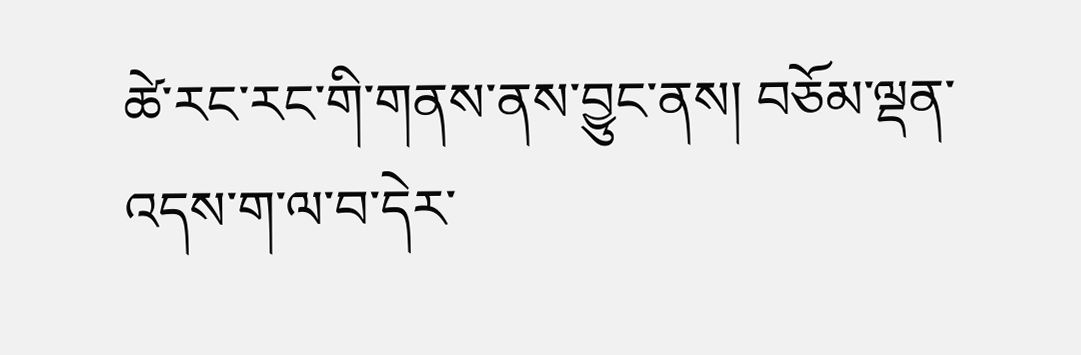ཚེ་རང་རང་གི་གནས་ནས་བྱུང་ནས། བཅོམ་ལྡན་འདས་ག་ལ་བ་དེར་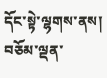དོང་སྟེ་ལྷགས་ནས། བཅོམ་ལྡན་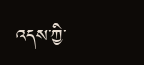འདས་ཀྱི་